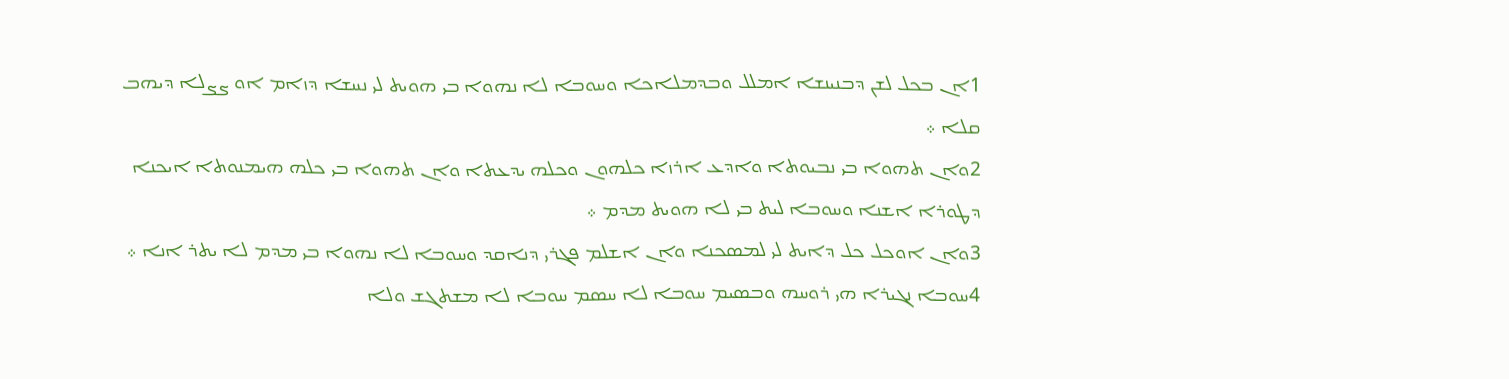1ܐܢ ܒܟܠ ܠܫܢ ܕܒܢܝܢܫܐ ܐܡܠܠ ܘܒܕܡܠܐܟܐ ܘܚܘܒܐ ܠܐ ܢܗܘܐ ܒܝ ܗܘܝܬ ܠܝ ܢܚܫܐ ܕܙܐܡ ܐܘ ܨܨܠܐ ܕܝܗܒ ܩܠܐ ܀
2ܘܐܢ ܬܗܘܐ ܒܝ ܢܒܝܘܬܐ ܘܐܕܥ ܐܪܙܐ ܟܠܗܘܢ ܘܟܠܗ ܝܕܥܬܐ ܘܐܢ ܬܗܘܐ ܒܝ ܟܠܗ ܗܝܡܢܘܬܐ ܐܝܟܢܐ ܕܛܘܪܐ ܐܫܢܐ ܘܚܘܒܐ ܠܝܬ ܒܝ ܠܐ ܗܘܝܬ ܡܕܡ ܀
3ܘܐܢ ܐܘܟܠ ܟܠ ܕܐܝܬ ܠܝ ܠܡܤܟܢܐ ܘܐܢ ܐܫܠܡ ܦܓܪܝ ܕܢܐܩܕ ܘܚܘܒܐ ܠܐ ܢܗܘܐ ܒܝ ܡܕܡ ܠܐ ܝܬܪ ܐܢܐ ܀
4ܚܘܒܐ ܢܓܝܪܐ ܗܝ ܪܘܚܗ ܘܒܤܝܡ ܚܘܒܐ ܠܐ ܚܤܡ ܚܘܒܐ ܠܐ ܡܫܬܓܫ ܘܠܐ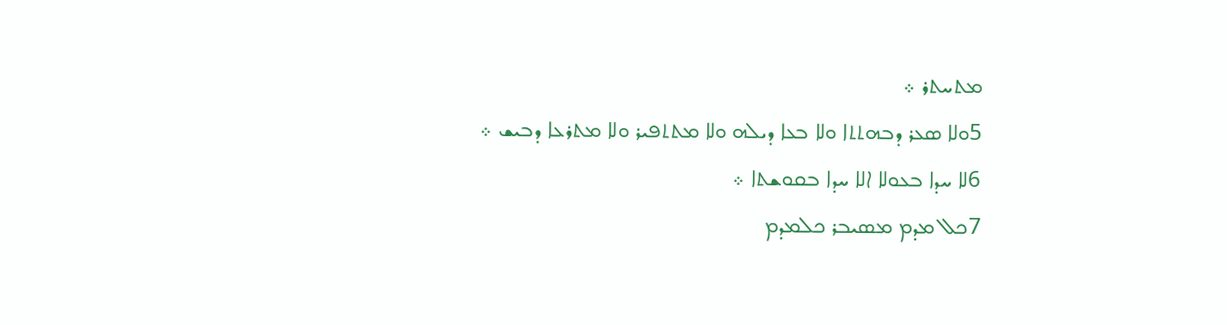ܡܬܚܬܪ ܀
5ܘܠܐ ܤܥܪ ܕܒܗܬܬܐ ܘܠܐ ܒܥܐ ܕܝܠܗ ܘܠܐ ܡܬܬܦܝܪ ܘܠܐ ܡܬܪܥܐ ܕܒܝܫ ܀
6ܠܐ ܚܕܐ ܒܥܘܠܐ ܐܠܐ ܚܕܐ ܒܩܘܫܬܐ ܀
7ܟܠ ܡܕܡ ܡܤܝܒܪ ܟܠܡܕܡ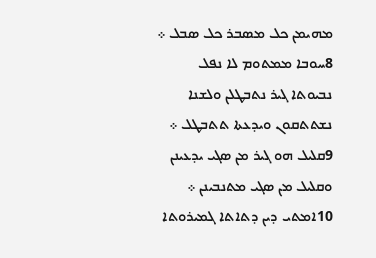ܡܗܝܡܢ ܟܠ ܡܤܒܪ ܟܠ ܤܒܠ ܀
8ܚܘܒܐ ܡܡܬܘܡ ܠܐ ܢܦܠ ܢܒܝܘܬܐ ܓܝܪ ܢܬܒܛܠܢ ܘܠܫܢܐ ܢܫܬܬܩܘܢ ܘܝܕܥܬܐ ܬܬܒܛܠ ܀
9ܩܠܝܠ ܗܘ ܓܝܪ ܡܢ ܤܓܝ ܝܕܥܝܢܢ ܘܩܠܝܠ ܡܢ ܤܓܝ ܡܬܢܒܝܢܢ ܀
10ܐܡܬܝ ܕܝܢ ܕܬܐܬܐ ܓܡܝܪܘܬܐ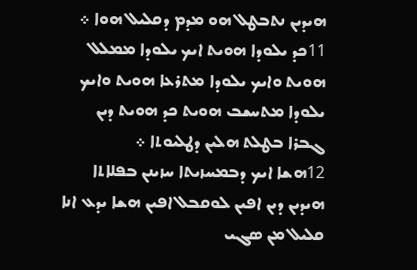ܗܝܕܝܢ ܢܬܒܛܠ ܗܘ ܡܕܡ ܕܩܠܝܠ ܗܘܐ ܀
11ܟܕ ܝܠܘܕܐ ܗܘܝܬ ܐܝܟ ܝܠܘܕܐ ܡܡܠܠ ܗܘܝܬ ܘܐܝܟ ܝܠܘܕܐ ܡܬܪܥܐ ܗܘܝܬ ܘܐܝܟ ܝܠܘܕܐ ܡܬܚܫܒ ܗܘܝܬ ܟܕ ܗܘܝܬ ܕܝܢ ܓܒܪܐ ܒܛܠܬ ܗܠܝܢ ܕܛܠܝܘܬܐ ܀
12ܗܫܐ ܐܝܟ ܕܒܡܚܙܝܬܐ ܚܙܝܢܢ ܒܦܠܐܬܐ ܗܝܕܝܢ ܕܝܢ ܐܦܝܢ ܠܘܩܒܠ ܐܦܝܢ ܗܫܐ ܝܕܥ ܐܢܐ ܩܠܝܠ ܡܢ ܤܓܝ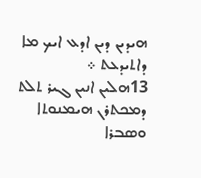ܗܝܕܝܢ ܕܝܢ ܐܕܥ ܐܝܟ ܡܐ ܕܐܬܝܕܥܬ ܀
13ܗܠܝܢ ܐܢܝܢ ܓܝܪ ܬܠܬ ܕܡܟܬܪܢ ܗܝܡܢܘܬܐ ܘܤܒܪܐ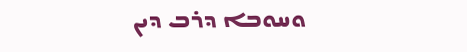ܘܚܘܒܐ ܕܪܒ ܕܝܢ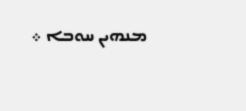ܡܢܗܝܢ ܚܘܒܐ ܀